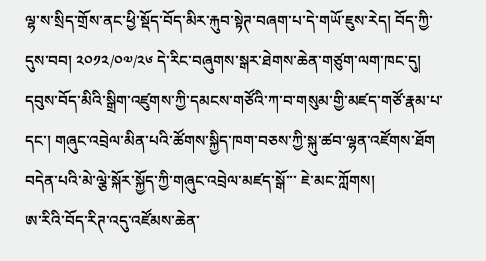ལྷ་ས་སྲིད་གྲོས་ནང་ཕྱི་སྡོད་བོད་མིར་རྐུབ་སྟེཊ་བཞག་པ་དེ་གཡོ་ཇུས་རེད། བོད་ཀྱི་དུས་བབ། ༢༠༡༢/༠༧/༢༦ དེ་རིང་བཞུགས་སྒར་ཐེགས་ཆེན་གཙུག་ལག་ཁང་དུ། དབུས་བོད་མིའི་སྒྲིག་འཛུགས་ཀྱི་དམངས་གཙོའི་ཀ་བ་གསུམ་གྱི་མཛད་གཙོ་རྣམ་པ་དང་། གཞུང་འབྲེལ་མིན་པའི་ཚོགས་སྐྱིད་ཁག་བཅས་ཀྱི་སྐུ་ཚབ་ལྷན་འཛོགས་ཐོག བདེན་པའི་མེ་ལྕེ་སྐོར་སྐྱོད་ཀྱི་གཞུང་འབྲེལ་མཛད་སྒོ་་་ ཇེ་མང་ཀློགས།
ཨ་རིའི་བོད་རིཊ་འདུ་འཛོམས་ཆེན་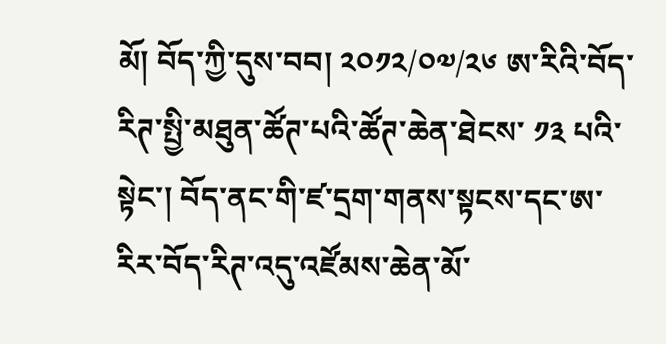མོ། བོད་ཀྱི་དུས་བབ། ༢༠༡༢/༠༧/༢༦ ཨ་རིའི་བོད་རིཊ་སྤྱི་མཐུན་ཚོཊ་པའི་ཚོཊ་ཆེན་ཐེངས་ ༡༣ པའི་སྟེང་། བོད་ནང་གི་ཛ་དྲག་གནས་སྟངས་དང་ཨ་རིར་བོད་རིཊ་འདུ་འཛོམས་ཆེན་མོ་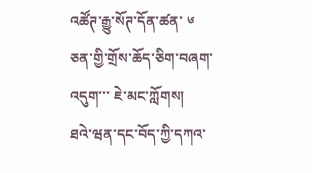འཚོཊ་རྒྱུ་སོཊ་དོན་ཚན་ ༦ ཅན་གྱི་གྲོས་ཆོད་ཅིག་བཞག་འདུག་་་ ཇེ་མང་ཀློགས།
ཐའེ་ཝན་དང་བོད་ཀྱི་དཀའ་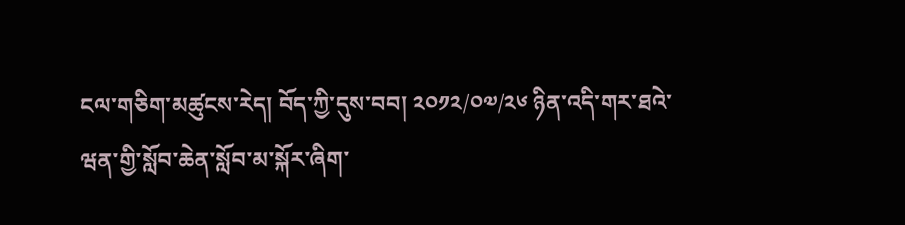ངལ་གཅིག་མཚུངས་རེད། བོད་ཀྱི་དུས་བབ། ༢༠༡༢/༠༧/༢༦ ཉིན་འདི་གར་ཐའེ་ཝན་གྱི་སློབ་ཆེན་སློབ་མ་སྐོར་ཞིག་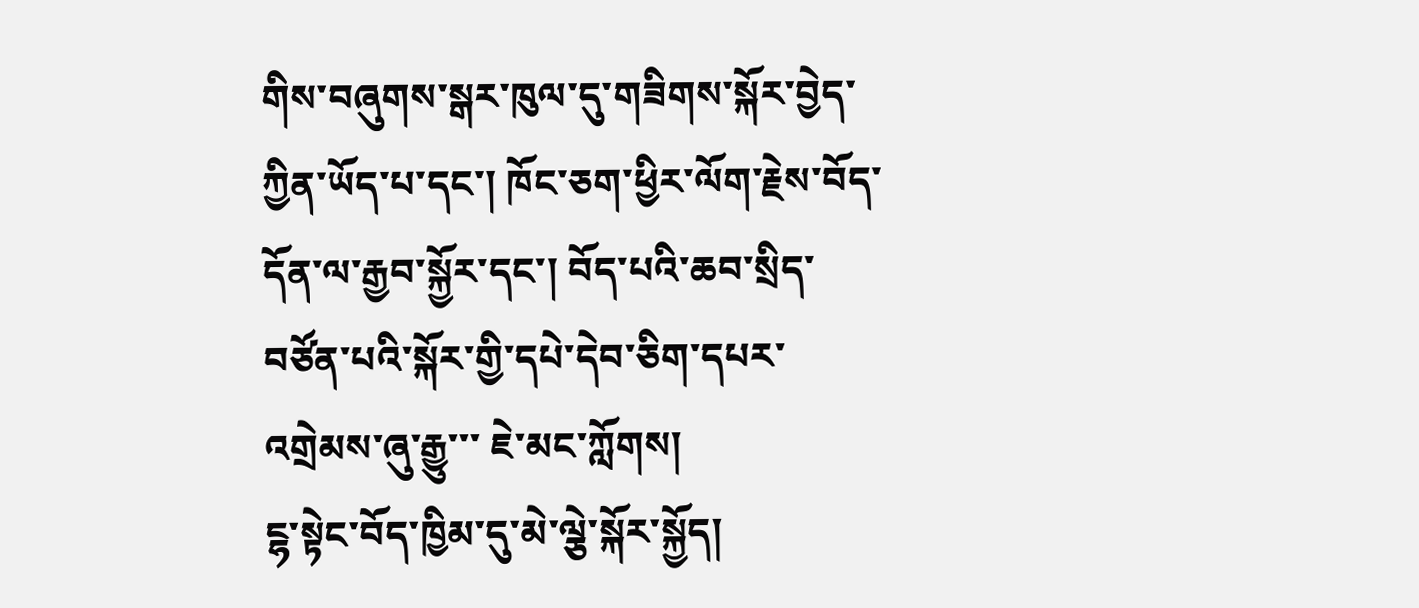གིས་བཞུགས་སྒར་ཁུལ་དུ་གཟིགས་སྐོར་བྱེད་ཀྱིན་ཡོད་པ་དང་། ཁོང་ཅག་ཕྱིར་ལོག་རྗེས་བོད་དོན་ལ་རྒྱབ་སྐྱོར་དང་། བོད་པའི་ཆབ་སྲིད་བཙོན་པའི་སྐོར་གྱི་དཔེ་དེབ་ཅིག་དཔར་འགྲེམས་ཞུ་རྒྱུ་་་ ཇེ་མང་ཀློགས།
ངྷ་སྟེང་བོད་ཁྱིམ་དུ་མེ་ལྕེ་སྐོར་སྐྱོད།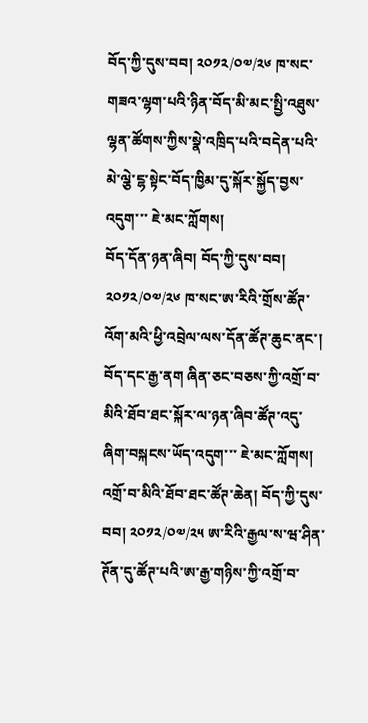བོད་ཀྱི་དུས་བབ། ༢༠༡༢/༠༧/༢༦ ཁ་སང་གཟའ་ལྷག་པའི་ཉིན་བོད་མི་མང་སྤྱི་འཐུས་ལྷན་ཚོགས་ཀྱིས་སྣེ་འཁྲིད་པའི་བདེན་པའི་མེ་ལྕེ་ངྷ་སྟེང་བོད་ཁྱིམ་དུ་སྐོར་སྐྱོད་བྱས་འདུག་་་ ཇེ་མང་ཀློགས།
བོད་དོན་ཉན་ཞིབ། བོད་ཀྱི་དུས་བབ། ༢༠༡༢/༠༧/༢༦ ཁ་སང་ཨ་རིའི་གྲོས་ཚོཊ་འོག་མའི་ཕྱི་འབྲེལ་ལས་དོན་ཚོཊ་ཆུང་ནང་། བོད་དང་རྒྱ་ནག ཞིན་ཅང་བཅས་ཀྱི་འགྲོ་བ་མིའི་ཐོབ་ཐང་སྐོར་ལ་ཉན་ཞིབ་ཚོཊ་འདུ་ཞིག་བསྐངས་ཡོད་འདུག་་་ ཇེ་མང་ཀློགས།
འགྲོ་བ་མིའི་ཐོབ་ཐང་ཚོཊ་ཆེན། བོད་ཀྱི་དུས་བབ། ༢༠༡༢/༠༧/༢༥ ཨ་རིའི་རྒྱལ་ས་ཝ་ཤིན་ཊོན་དུ་ཚོཊ་པའི་ཨ་རྒྱ་གཉིས་ཀྱི་འགྲོ་བ་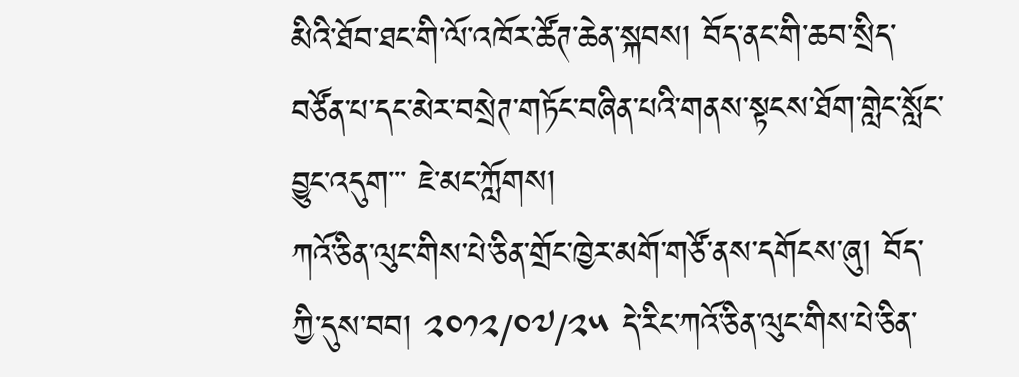མིའི་ཐོབ་ཐང་གི་ལོ་འཁོར་ཚོཊ་ཆེན་སྐབས། བོད་ནང་གི་ཆབ་སྲིད་བཙོན་པ་དང་མེར་བསྲེཊ་གཏོང་བཞིན་པའི་གནས་སྟངས་ཐོག་གླེང་སློང་བྱུང་འདུག་་་ ཇེ་མང་ཀློགས།
ཀའོ་ཅིན་ལུང་གིས་པེ་ཅིན་གྲོང་ཁྱེར་མགོ་གཙོ་ནས་དགོངས་ཞུ། བོད་ཀྱི་དུས་བབ། ༢༠༡༢/༠༧/༢༥ དེ་རིང་ཀའོ་ཅིན་ལུང་གིས་པེ་ཅིན་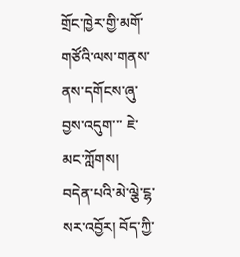གྲོང་ཁྱེར་གྱི་མགོ་གཙོའི་ལས་གནས་ནས་དགོངས་ཞུ་བྱས་འདུག་་་ ཇེ་མང་ཀློགས།
བདེན་པའི་མེ་ལྕེ་ངྷ་སར་འབྱོར། བོད་ཀྱི་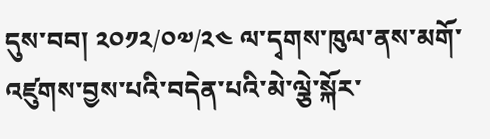དུས་བབ། ༢༠༡༢/༠༧/༢༤ ལ་དྭགས་ཁུལ་ནས་མགོ་འཛུགས་བྱས་པའི་བདེན་པའི་མེ་ལྕེ་སྐོར་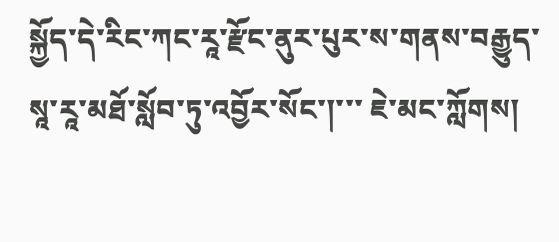སྐྱོད་དེ་རིང་ཀང་རཱ་རྫོང་ནུར་པུར་ས་གནས་བརྒྱུད་སཱ་རཱ་མཐོ་སློབ་ཏུ་འབྱོར་སོང་།་་་ ཇེ་མང་ཀློགས།